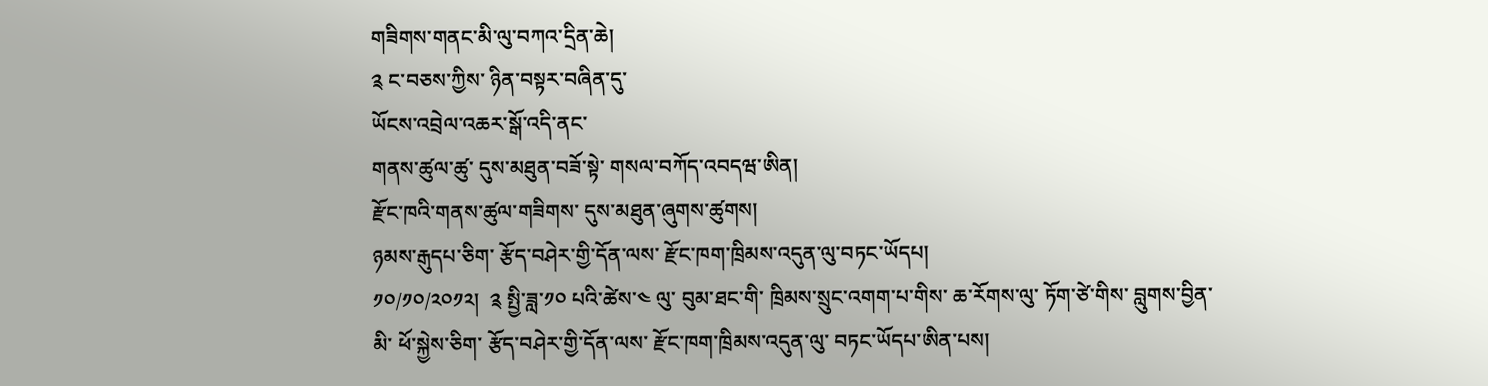གཟིགས་གནང་མི་ལུ་བཀའ་དྲིན་ཆེ།
༉ ང་བཅས་ཀྱིས་ ཉིན་བསྟར་བཞིན་དུ་
ཡོངས་འབྲེལ་འཆར་སྒོ་འདི་ནང་
གནས་ཚུལ་ཚུ་ དུས་མཐུན་བཟོ་སྟེ་ གསལ་བཀོད་འབདཝ་ཨིན།
རྫོང་ཁའི་གནས་ཚུལ་གཟིགས་ དུས་མཐུན་ཞུགས་ཚུགས།
ཉམས་རྒུདཔ་ཅིག་ རྩོད་བཤེར་གྱི་དོན་ལས་ རྫོང་ཁག་ཁྲིམས་འདུན་ལུ་བཏང་ཡོདཔ།
༡༠/༡༠/༢༠༡༢།  ༉ སྤྱི་ཟླ་༡༠ པའི་ཚེས་༤ ལུ་ བུམ་ཐང་གི་ ཁྲིམས་སྲུང་འགག་པ་གིས་ ཆ་རོགས་ལུ་ ཏོག་ཙེ་གིས་ བླུགས་བྱིན་མི་ ཕོ་སྐྱེས་ཅིག་ རྩོད་བཤེར་གྱི་དོན་ལས་ རྫོང་ཁག་ཁྲིམས་འདུན་ལུ་ བཏང་ཡོདཔ་ཨིན་པས།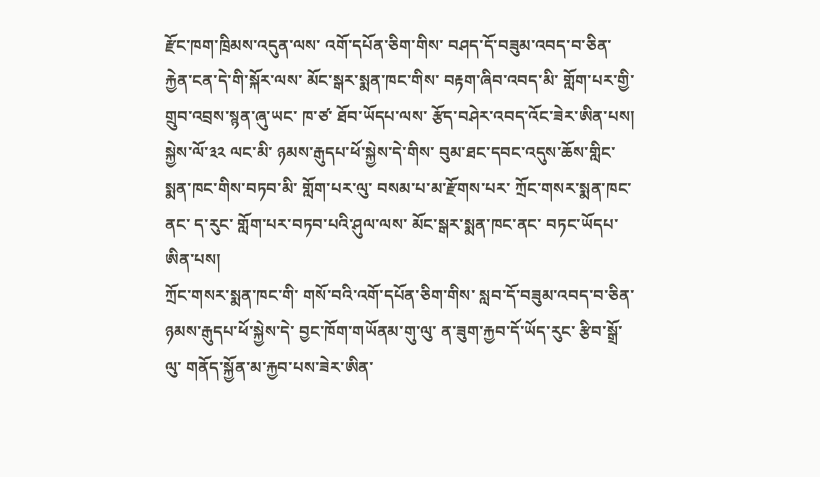རྫོང་ཁག་ཁྲིམས་འདུན་ལས་ འགོ་དཔོན་ཅིག་གིས་ བཤད་དོ་བཟུམ་འབད་བ་ཅིན་ རྐྱེན་ངན་དེ་གི་སྐོར་ལས་ མོང་སྒར་སྨན་ཁང་གིས་ བརྟག་ཞིབ་འབད་མི་ གློག་པར་གྱི་གྲུབ་འབྲས་སྙན་ཞུ་ཡང་ ཁ་ཙ་ ཐོབ་ཡོདཔ་ལས་ རྩོད་བཤེར་འབད་འོང་ཟེར་ཨིན་པས།
སྐྱེས་ལོ་༣༢ ལང་མི་ ཉམས་རྒུདཔ་ཕོ་སྐྱེས་དེ་གིས་ བུམ་ཐང་དབང་འདུས་ཆོས་གླིང་སྨན་ཁང་གིས་བཏབ་མི་ གློག་པར་ལུ་ བསམ་པ་མ་རྫོགས་པར་ ཀྲོང་གསར་སྨན་ཁང་ནང་ ད་རུང་ གློག་པར་བཏབ་པའི་ཤུལ་ལས་ མོང་སྒར་སྨན་ཁང་ནང་ བཏང་ཡོདཔ་ཨིན་པས།
ཀྲོང་གསར་སྨན་ཁང་གི་ གསོ་བའི་འགོ་དཔོན་ཅིག་གིས་ སླབ་དོ་བཟུམ་འབད་བ་ཅིན་ ཉམས་རྒུདཔ་ཕོ་སྐྱེས་དེ་ བྱང་ཁོག་གཡོནམ་གུ་ལུ་ ན་ཟུག་རྐྱབ་དོ་ཡོད་རུང་ རྩིབ་སྒྲོ་ལུ་ གནོད་སྐྱོན་མ་རྐྱབ་པས་ཟེར་ཨིན་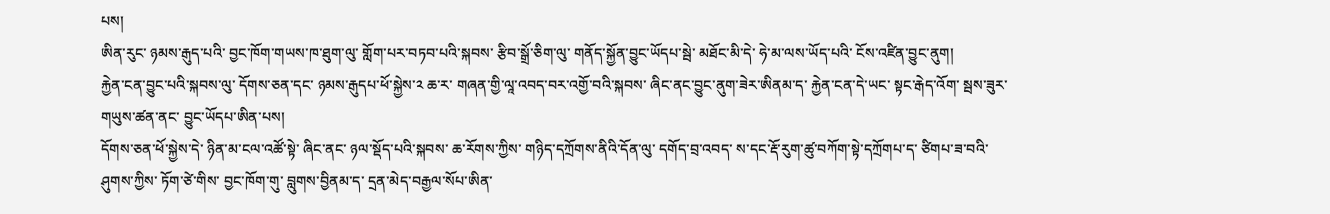པས།
ཨིན་རུང་ ཉམས་རྒུད་པའི་ བྱང་ཁོག་གཡས་ཁ་ཐུག་ལུ་ གློག་པར་བཏབ་པའི་སྐབས་ རྩིབ་སྒྲོ་ཅིག་ལུ་ གནོད་སྐྱོན་བྱུང་ཡོདཔ་སྦེ་ མཐོང་མི་དེ་ ཧེ་མ་ལས་ཡོད་པའི་ ངོས་འཛིན་བྱུང་ནུག།
རྐྱེན་ངན་བྱུང་པའི་སྐབས་ལུ་ དོགས་ཅན་དང་ ཉམས་རྒུདཔ་ཕོ་སྐྱེས་༢ ཆ་ར་ གཞན་གྱི་ལཱ་འབད་བར་འགྱོ་བའི་སྐབས་ ཞིང་ནང་བྱུང་ནུག་ཟེར་ཨིནམ་ད་ རྐྱེན་ངན་དེ་ཡང་ སྟང་རྒེད་འོག་ སྦས་ཟུར་གཡུས་ཚན་ནང་ བྱུང་ཡོདཔ་ཨིན་པས།
དོགས་ཅན་ཕོ་སྐྱེས་དེ་ ཉིན་མ་ངལ་འཚོ་སྟེ་ ཞིང་ནང་ ཉལ་སྡོད་པའི་སྐབས་ ཆ་རོགས་ཀྱིས་ གཉིད་དཀྲོགས་ནིའི་དོན་ལུ་ དགོད་བྲ་འབད་ ས་དང་རྡོ་རུག་ཚུ་བཀོག་སྟེ་དཀྲོགཔ་ད་ ཙིགཔ་ཟ་བའི་ཤུགས་ཀྱིས་ ཏོག་ཙེ་གིས་ བྱང་ཁོག་གུ་ བླུགས་བྱིནམ་ད་ དྲན་མེད་བརྒྱལ་སོཔ་ཨིན་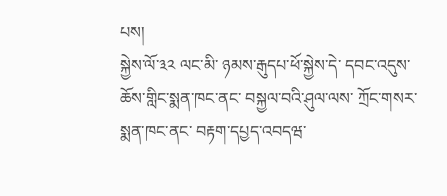པས།
སྐྱེས་ལོ་༣༢ ལང་མི་ ཉམས་རྒུདཔ་ཕོ་སྐྱེས་དེ་ དབང་འདུས་ཆོས་གླིང་སྨན་ཁང་ནང་ བསྐྱལ་བའི་ཤུལ་ལས་ ཀྲོང་གསར་སྨན་ཁང་ནང་ བརྟག་དཔྱད་འབདཝ་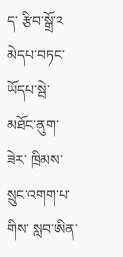ད་ རྩིབ་སྒྲོ་༢ མེདཔ་བཏང་ཡོདཔ་སྦེ་ མཐོང་ནུག་ཟེར་ ཁྲིམས་སྲུང་འགག་པ་གིས་ སླབ་ཨིན་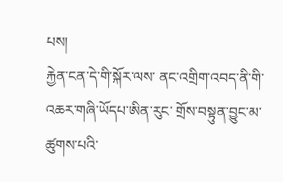པས།
རྐྱེན་ངན་དེ་གི་སྐོར་ལས་ ནང་འགྲིག་འབད་ནི་གི་ འཆར་གཞི་ཡོདཔ་ཨིན་རུང་ གྲོས་བསྟུན་བྱུང་མ་ཚུགས་པའི་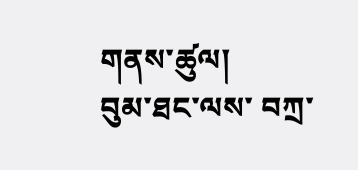གནས་ཚུལ།
བུམ་ཐང་ལས་ བཀྲ་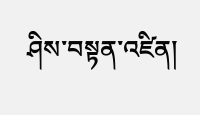ཤིས་བསྟན་འཛིན།